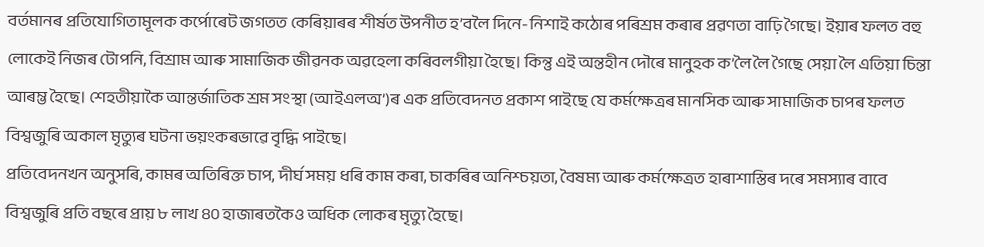বৰ্তমানৰ প্ৰতিযোগিতামূলক কৰ্পোৰেট জগতত কেৰিয়াৰৰ শীৰ্ষত উপনীত হ’বলৈ দিনে-নিশাই কঠোৰ পৰিশ্ৰম কৰাৰ প্ৰৱণতা বাঢ়ি গৈছে। ইয়াৰ ফলত বহু লোকেই নিজৰ টোপনি, বিশ্ৰাম আৰু সামাজিক জীৱনক অৱহেলা কৰিবলগীয়া হৈছে। কিন্তু এই অন্তহীন দৌৰে মানুহক ক’লৈ লৈ গৈছে সেয়া লৈ এতিয়া চিন্তা আৰম্ভ হৈছে। শেহতীয়াকৈ আন্তৰ্জাতিক শ্ৰম সংস্থা (আইএলঅ’)ৰ এক প্ৰতিবেদনত প্ৰকাশ পাইছে যে কৰ্মক্ষেত্ৰৰ মানসিক আৰু সামাজিক চাপৰ ফলত বিশ্বজুৰি অকাল মৃত্যুৰ ঘটনা ভয়ংকৰভাৱে বৃদ্ধি পাইছে।
প্ৰতিবেদনখন অনুসৰি, কামৰ অতিৰিক্ত চাপ, দীৰ্ঘ সময় ধৰি কাম কৰা, চাকৰিৰ অনিশ্চয়তা, বৈষম্য আৰু কৰ্মক্ষেত্ৰত হাৰাশাস্তিৰ দৰে সমস্যাৰ বাবে বিশ্বজুৰি প্ৰতি বছৰে প্ৰায় ৮ লাখ ৪০ হাজাৰতকৈও অধিক লোকৰ মৃত্যু হৈছে।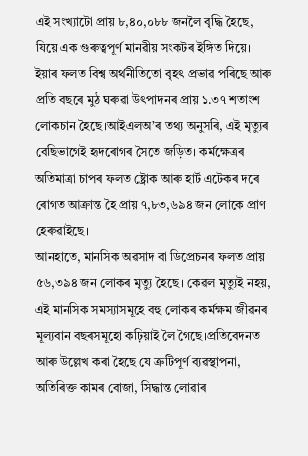এই সংখ্যাটো প্ৰায় ৮,৪০,০৮৮ জনলৈ বৃদ্ধি হৈছে, যিয়ে এক গুৰুত্বপূৰ্ণ মানৱীয় সংকটৰ ইঙ্গিত দিয়ে। ইয়াৰ ফলত বিশ্ব অৰ্থনীতিতো বৃহৎ প্ৰভাৱ পৰিছে আৰু প্ৰতি বছৰে মুঠ ঘৰুৱা উৎপাদনৰ প্ৰায় ১.৩৭ শতাংশ লোকচান হৈছে।আইএলঅ’ৰ তথ্য অনুসৰি, এই মৃত্যুৰ বেছিভাগেই হৃদৰোগৰ সৈতে জড়িত। কৰ্মক্ষেত্ৰৰ অতিমাত্ৰা চাপৰ ফলত ষ্ট্ৰোক আৰু হাৰ্ট এটেকৰ দৰে ৰোগত আক্ৰান্ত হৈ প্ৰায় ৭,৮৩,৬৯৪ জন লোকে প্ৰাণ হেৰুৱাইছে।
আনহাতে, মানসিক অৱসাদ বা ডিপ্ৰেচনৰ ফলত প্ৰায় ৫৬,৩৯৪ জন লোকৰ মৃত্যু হৈছে। কেৱল মৃত্যুই নহয়, এই মানসিক সমস্যাসমূহে বহু লোকৰ কৰ্মক্ষম জীৱনৰ মূল্যবান বছৰসমূহো কঢ়িয়াই লৈ গৈছে।প্ৰতিবেদনত আৰু উল্লেখ কৰা হৈছে যে ত্ৰুটিপূৰ্ণ ব্যৱস্থাপনা, অতিৰিক্ত কামৰ বোজা, সিদ্ধান্ত লোৱাৰ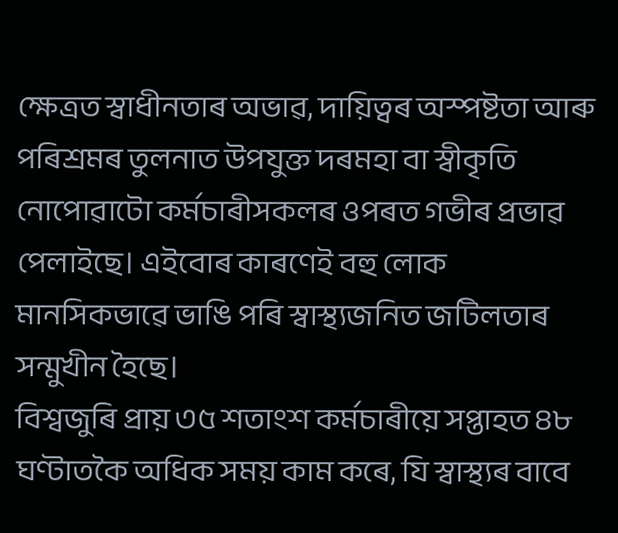ক্ষেত্ৰত স্বাধীনতাৰ অভাৱ, দায়িত্বৰ অস্পষ্টতা আৰু পৰিশ্ৰমৰ তুলনাত উপযুক্ত দৰমহা বা স্বীকৃতি নোপোৱাটো কৰ্মচাৰীসকলৰ ওপৰত গভীৰ প্ৰভাৱ পেলাইছে। এইবোৰ কাৰণেই বহু লোক মানসিকভাৱে ভাঙি পৰি স্বাস্থ্যজনিত জটিলতাৰ সন্মুখীন হৈছে।
বিশ্বজুৰি প্ৰায় ৩৫ শতাংশ কৰ্মচাৰীয়ে সপ্তাহত ৪৮ ঘণ্টাতকৈ অধিক সময় কাম কৰে, যি স্বাস্থ্যৰ বাবে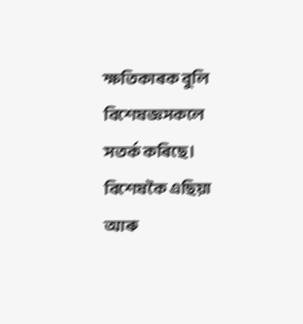ক্ষতিকাৰক বুলি বিশেষজ্ঞসকলে সতর্ক কৰিছে। বিশেষকৈ এছিয়া আৰু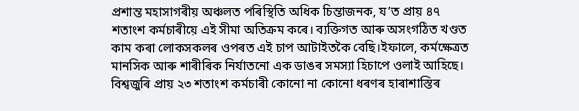প্ৰশান্ত মহাসাগৰীয় অঞ্চলত পৰিস্থিতি অধিক চিন্তাজনক, য’ত প্ৰায় ৪৭ শতাংশ কৰ্মচাৰীয়ে এই সীমা অতিক্ৰম কৰে। ব্যক্তিগত আৰু অসংগঠিত খণ্ডত কাম কৰা লোকসকলৰ ওপৰত এই চাপ আটাইতকৈ বেছি।ইফালে, কৰ্মক্ষেত্ৰত মানসিক আৰু শাৰীৰিক নিৰ্যাতনো এক ডাঙৰ সমস্যা হিচাপে ওলাই আহিছে। বিশ্বজুৰি প্ৰায় ২৩ শতাংশ কৰ্মচাৰী কোনো না কোনো ধৰণৰ হাৰাশাস্তিৰ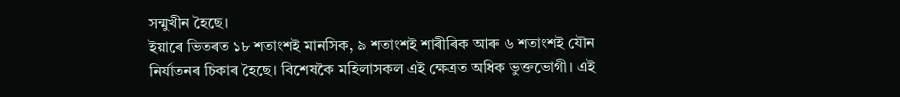সন্মুখীন হৈছে।
ইয়াৰে ভিতৰত ১৮ শতাংশই মানসিক, ৯ শতাংশই শাৰীৰিক আৰু ৬ শতাংশই যৌন নিৰ্যাতনৰ চিকাৰ হৈছে। বিশেষকৈ মহিলাসকল এই ক্ষেত্ৰত অধিক ভুক্তভোগী। এই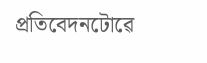প্ৰতিবেদনটোৱে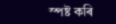স্পষ্ট কৰি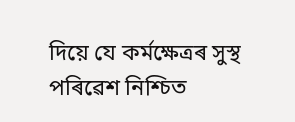দিয়ে যে কৰ্মক্ষেত্ৰৰ সুস্থ পৰিৱেশ নিশ্চিত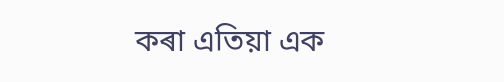কৰা এতিয়া এক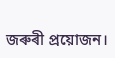জৰুৰী প্ৰয়োজন।